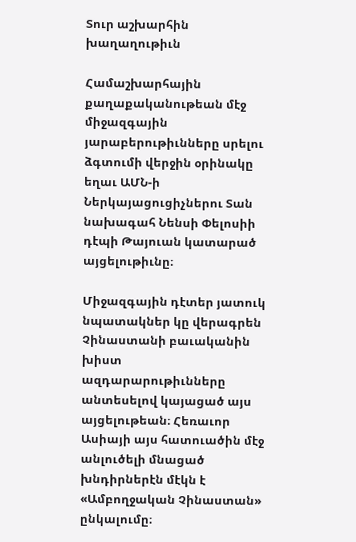Տուր աշխարհին խաղաղութիւն

Համաշխարհային քաղաքականութեան մէջ միջազգային յարաբերութիւնները սրելու ձգտումի վերջին օրինակը եղաւ ԱՄՆ-ի Ներկայացուցիչներու Տան նախագահ Նենսի Փելոսիի դէպի Թայուան կատարած այցելութիւնը։

Միջազգային դէտեր յատուկ նպատակներ կը վերագրեն Չինաստանի բաւականին խիստ ազդարարութիւնները անտեսելով կայացած այս այցելութեան։ Հեռաւոր Ասիայի այս հատուածին մէջ անլուծելի մնացած խնդիրներէն մէկն է «Ամբողջական Չինաստան» ընկալումը։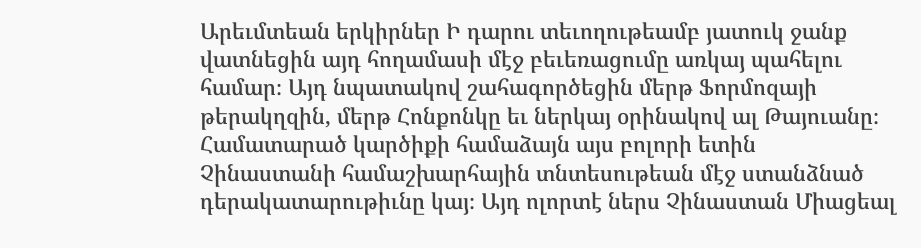Արեւմտեան երկիրներ Ի դարու տեւողութեամբ յատուկ ջանք վատնեցին այդ հողամասի մէջ բեւեռացումը առկայ պահելու համար։ Այդ նպատակով շահագործեցին մերթ Ֆորմոզայի թերակղզին, մերթ Հոնքոնկը եւ ներկայ օրինակով ալ Թայուանը։ Համատարած կարծիքի համաձայն այս բոլորի ետին Չինաստանի համաշխարհային տնտեսութեան մէջ ստանձնած դերակատարութիւնը կայ։ Այդ ոլորտէ ներս Չինաստան Միացեալ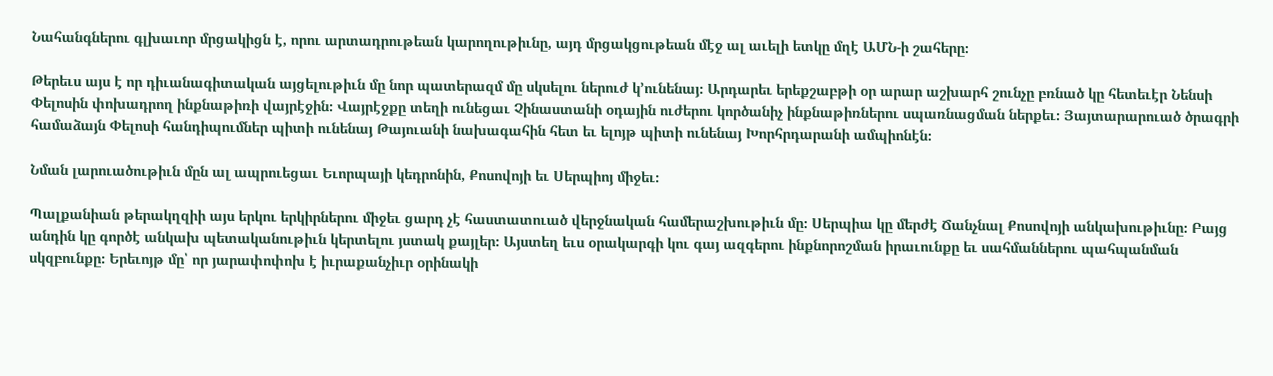Նահանգներու գլխաւոր մրցակիցն է, որու արտադրութեան կարողութիւնը, այդ մրցակցութեան մէջ ալ աւելի ետկը մղէ ԱՄՆ-ի շահերը։

Թերեւս այս է որ դիւանագիտական այցելութիւն մը նոր պատերազմ մը սկսելու ներուժ կ՚ունենայ։ Արդարեւ երեքշաբթի օր արար աշխարհ շունչը բռնած կը հետեւէր Նենսի Փելոսին փոխադրող ինքնաթիռի վայրէջին։ Վայրէջքը տեղի ունեցաւ Չինաստանի օդային ուժերու կործանիչ ինքնաթիռներու սպառնացման ներքեւ։ Յայտարարուած ծրագրի համաձայն Փելոսի հանդիպումներ պիտի ունենայ Թայուանի նախագահին հետ եւ ելոյթ պիտի ունենայ Խորհրդարանի ամպիոնէն։

Նման լարուածութիւն մըն ալ ապրուեցաւ Եւորպայի կեդրոնին, Քոսովոյի եւ Սերպիոյ միջեւ։

Պալքանիան թերակղզիի այս երկու երկիրներու միջեւ ցարդ չէ հաստատուած վերջնական համերաշխութիւն մը։ Սերպիա կը մերժէ Ճանչնալ Քոսովոյի անկախութիւնը։ Բայց անդին կը գործէ անկախ պետականութիւն կերտելու յստակ քայլեր։ Այստեղ եւս օրակարգի կու գայ ազգերու ինքնորոշման իրաւունքը եւ սահմաններու պահպանման սկզբունքը։ Երեւոյթ մը՝ որ յարափոփոխ է իւրաքանչիւր օրինակի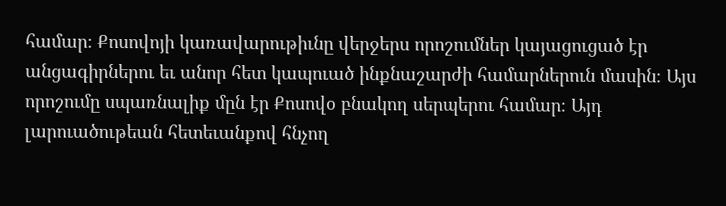համար։ Քոսովոյի կառավարութիւնը վերջերս որոշումներ կայացուցած էր անցագիրներու եւ անոր հետ կապուած ինքնաշարժի համարներուն մասին։ Այս որոշումը սպառնալիք մըն էր Քոսովօ բնակող սերպերու համար։ Այդ լարուածութեան հետեւանքով հնչող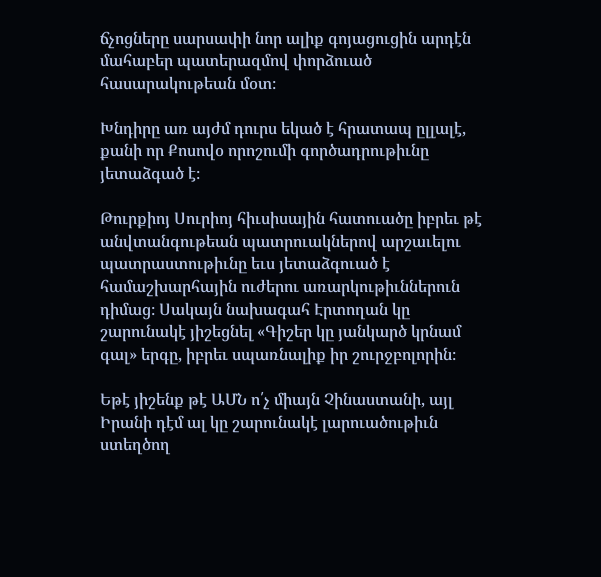ճչոցները սարսափի նոր ալիք գոյացուցին արդէն մահաբեր պատերազմով փորձուած հասարակութեան մօտ։

Խնդիրը առ այժմ դուրս եկած է հրատապ ըլլալէ, քանի որ Քոսովօ որոշումի գործադրութիւնը յետաձգած է։

Թուրքիոյ Սուրիոյ հիւսիսային հատուածը իբրեւ թէ անվտանգութեան պատրուակներով արշաւելու պատրաստութիւնը եւս յետաձգուած է համաշխարհային ուժերու առարկութիւններուն դիմաց։ Սակայն նախագահ Էրտողան կը շարունակէ յիշեցնել «Գիշեր կը յանկարծ կրնամ գալ» երգը, իբրեւ սպառնալիք իր շուրջբոլորին։

Եթէ յիշենք թէ ԱՄՆ ո՛չ միայն Չինաստանի, այլ Իրանի դէմ ալ կը շարունակէ լարուածութիւն ստեղծող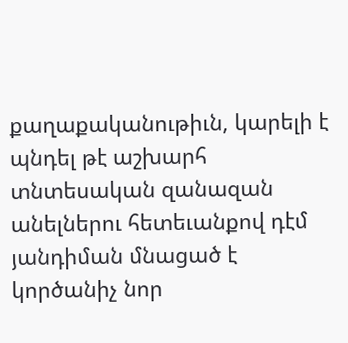քաղաքականութիւն, կարելի է պնդել թէ աշխարհ տնտեսական զանազան անելներու հետեւանքով դէմ յանդիման մնացած է կործանիչ նոր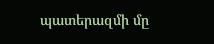պատերազմի մը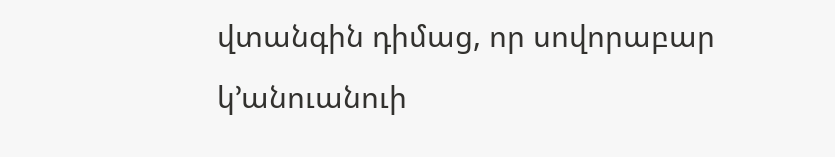վտանգին դիմաց, որ սովորաբար կ՚անուանուի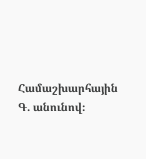Համաշխարհային Գ. անունով։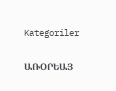Kategoriler

ԱՌՕՐԵԱՅ